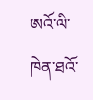ཨའོ་ལི་ཁེན་ཐའོ་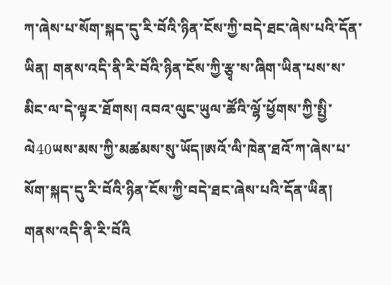ཀ་ཞེས་པ་སོག་སྐད་དུ་རི་བོའི་ཉིན་ངོས་ཀྱི་བདེ་ཐང་ཞེས་པའི་དོན་ཡིན། གནས་འདི་ནི་རི་བོའི་ཉིན་ངོས་ཀྱི་རྩྭ་ས་ཞིག་ཡིན་པས་ས་མིང་ལ་དེ་ལྟར་ཐོགས། འབའ་ལུང་ཡུལ་ཚོའི་ལྷོ་ཕྱོགས་ཀྱི་སྤྱི་ལེ40ཡས་མས་ཀྱི་མཚམས་སུ་ཡོད།ཨའོ་ལི་ཁེན་ཐའོ་ཀ་ཞེས་པ་སོག་སྐད་དུ་རི་བོའི་ཉིན་ངོས་ཀྱི་བདེ་ཐང་ཞེས་པའི་དོན་ཡིན། གནས་འདི་ནི་རི་བོའི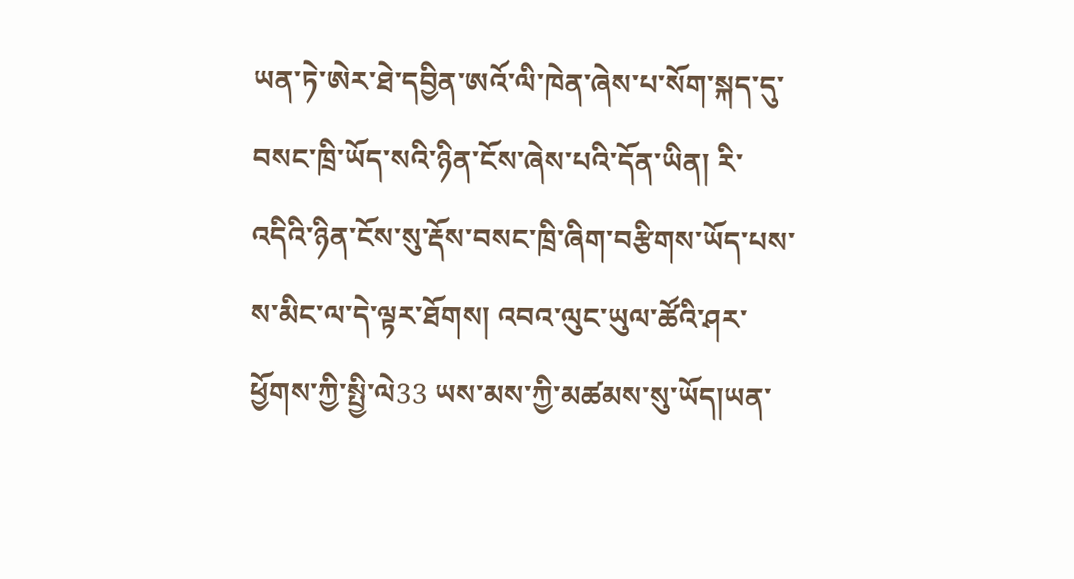ཡན་ཏེ་ཨེར་ཐེ་དབྱིན་ཨའོ་ལི་ཁེན་ཞེས་པ་སོག་སྐད་དུ་བསང་ཁྲི་ཡོད་སའི་ཉིན་ངོས་ཞེས་པའི་དོན་ཡིན། རི་འདིའི་ཉིན་ངོས་སུ་རྡོས་བསང་ཁྲི་ཞིག་བརྩིགས་ཡོད་པས་ས་མིང་ལ་དེ་ལྟར་ཐོགས། འབའ་ལུང་ཡུལ་ཚོའི་ཤར་ཕྱོགས་ཀྱི་སྤྱི་ལེ33 ཡས་མས་ཀྱི་མཚམས་སུ་ཡོད།ཡན་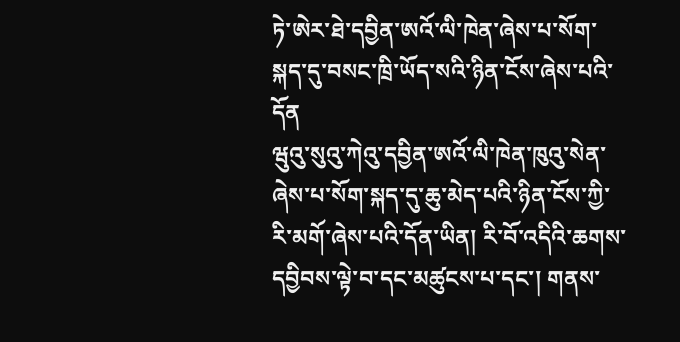ཏེ་ཨེར་ཐེ་དབྱིན་ཨའོ་ལི་ཁེན་ཞེས་པ་སོག་སྐད་དུ་བསང་ཁྲི་ཡོད་སའི་ཉིན་ངོས་ཞེས་པའི་དོན
ཝུའུ་སུའུ་ཀེའུ་དབྱིན་ཨའོ་ལི་ཁེན་ཁུའུ་སེན་ཞེས་པ་སོག་སྐད་དུ་ཆུ་མེད་པའི་ཉིན་ངོས་ཀྱི་རི་མགོ་ཞེས་པའི་དོན་ཡིན། རི་བོ་འདིའི་ཆགས་དབྱིབས་ལྟེ་བ་དང་མཚུངས་པ་དང་། གནས་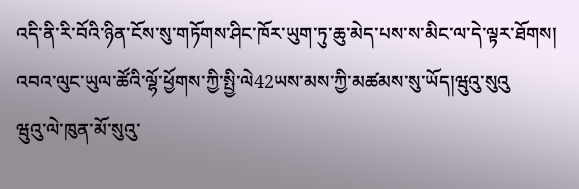འདི་ནི་རི་བོའི་ཉིན་ངོས་སུ་གཏོགས་ཤིང་ཁོར་ཡུག་ཏུ་ཆུ་མེད་པས་ས་མིང་ལ་དེ་ལྟར་ཐོགས། འབའ་ལུང་ཡུལ་ཚོའི་ལྷོ་ཕྱོགས་ཀྱི་སྤྱི་ལེ42ཡས་མས་ཀྱི་མཚམས་སུ་ཡོད།ཝུའུ་སུའུ
ཝུའུ་ལེ་ཁུན་མོ་སུའུ་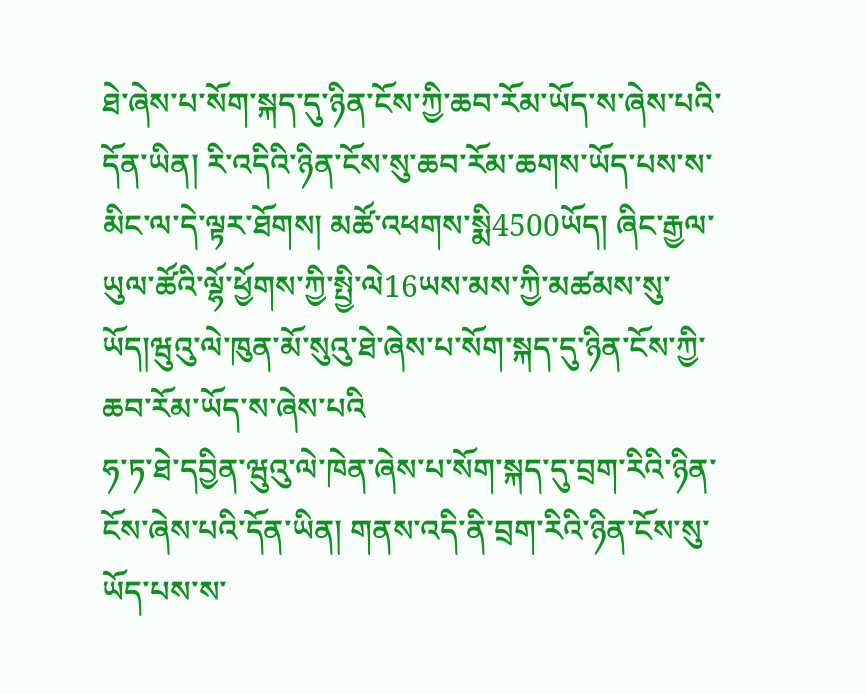ཐེ་ཞེས་པ་སོག་སྐད་དུ་ཉིན་ངོས་ཀྱི་ཆབ་རོམ་ཡོད་ས་ཞེས་པའི་དོན་ཡིན། རི་འདིའི་ཉིན་ངོས་སུ་ཆབ་རོམ་ཆགས་ཡོད་པས་ས་མིང་ལ་དེ་ལྟར་ཐོགས། མཚོ་འཕགས་སྨི4500ཡོད། ཞིང་རྒྱལ་ཡུལ་ཚོའི་ལྷོ་ཕྱོགས་ཀྱི་སྤྱི་ལེ16ཡས་མས་ཀྱི་མཚམས་སུ་ཡོད།ཝུའུ་ལེ་ཁུན་མོ་སུའུ་ཐེ་ཞེས་པ་སོག་སྐད་དུ་ཉིན་ངོས་ཀྱི་ཆབ་རོམ་ཡོད་ས་ཞེས་པའི
ཧ་ཏ་ཐེ་དབྱིན་ཝུའུ་ལེ་ཁེན་ཞེས་པ་སོག་སྐད་དུ་བྲག་རིའི་ཉིན་ངོས་ཞེས་པའི་དོན་ཡིན། གནས་འདི་ནི་བྲག་རིའི་ཉིན་ངོས་སུ་ཡོད་པས་ས་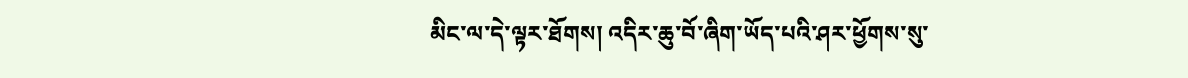མིང་ལ་དེ་ལྟར་ཐོགས། འདིར་ཆུ་བོ་ཞིག་ཡོད་པའི་ཤར་ཕྱོགས་སུ་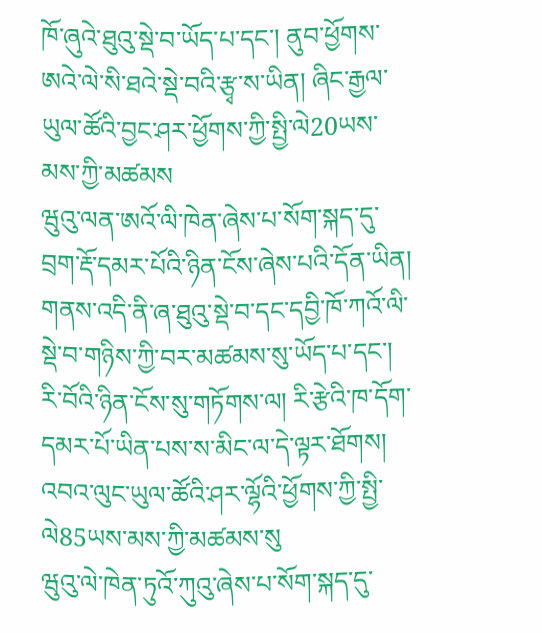ཁོ་ཞུའེ་ཐུའུ་སྡེ་བ་ཡོད་པ་དང་། ནུབ་ཕྱོགས་ཨའེ་ལེ་སི་ཐའེ་སྡེ་བའི་རྩྭ་ས་ཡིན། ཞིང་རྒྱལ་ཡུལ་ཚོའི་བྱང་ཤར་ཕྱོགས་ཀྱི་སྤྱི་ལེ20ཡས་མས་ཀྱི་མཚམས
ཝུའུ་ལན་ཨའོ་ལི་ཁེན་ཞེས་པ་སོག་སྐད་དུ་བྲག་རྡོ་དམར་པོའི་ཉིན་ངོས་ཞེས་པའི་དོན་ཡིན། གནས་འདི་ནི་ཞ་ཐུའུ་སྡེ་བ་དང་དབྱི་ཁོ་ཀའོ་ལི་སྡེ་བ་གཉིས་ཀྱི་བར་མཚམས་སུ་ཡོད་པ་དང་། རི་བོའི་ཉིན་ངོས་སུ་གཏོགས་ལ། རི་རྩེའི་ཁ་དོག་དམར་པོ་ཡིན་པས་ས་མིང་ལ་དེ་ལྟར་ཐོགས། འབའ་ལུང་ཡུལ་ཚོའི་ཤར་ལྷོའི་ཕྱོགས་ཀྱི་སྤྱི་ལེ85ཡས་མས་ཀྱི་མཚམས་སུ
ཝུའུ་ལེ་ཁེན་ཏུའོ་ཀུའུ་ཞེས་པ་སོག་སྐད་དུ་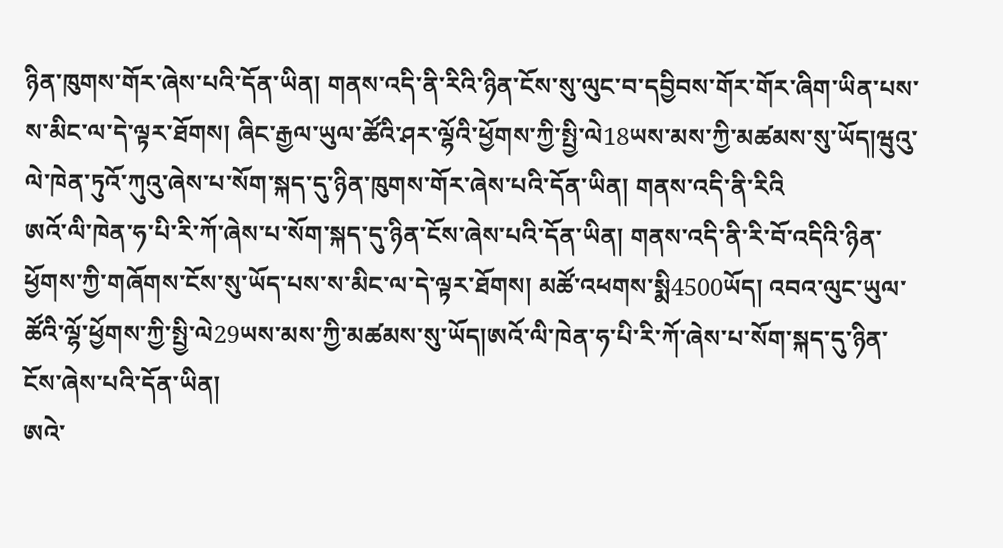ཉིན་ཁུགས་གོར་ཞེས་པའི་དོན་ཡིན། གནས་འདི་ནི་རིའི་ཉིན་ངོས་སུ་ལུང་བ་དབྱིབས་གོར་གོར་ཞིག་ཡིན་པས་ས་མིང་ལ་དེ་ལྟར་ཐོགས། ཞིང་རྒྱལ་ཡུལ་ཚོའི་ཤར་ལྷོའི་ཕྱོགས་ཀྱི་སྤྱི་ལེ18ཡས་མས་ཀྱི་མཚམས་སུ་ཡོད།ཝུའུ་ལེ་ཁེན་ཏུའོ་ཀུའུ་ཞེས་པ་སོག་སྐད་དུ་ཉིན་ཁུགས་གོར་ཞེས་པའི་དོན་ཡིན། གནས་འདི་ནི་རིའི
ཨའོ་ལི་ཁེན་ཧ་པི་རི་ཀོ་ཞེས་པ་སོག་སྐད་དུ་ཉིན་ངོས་ཞེས་པའི་དོན་ཡིན། གནས་འདི་ནི་རི་བོ་འདིའི་ཉིན་ཕྱོགས་ཀྱི་གཞོགས་ངོས་སུ་ཡོད་པས་ས་མིང་ལ་དེ་ལྟར་ཐོགས། མཚོ་འཕགས་སྨི4500ཡོད། འབའ་ལུང་ཡུལ་ཚོའི་ལྷོ་ཕྱོགས་ཀྱི་སྤྱི་ལེ29ཡས་མས་ཀྱི་མཚམས་སུ་ཡོད།ཨའོ་ལི་ཁེན་ཧ་པི་རི་ཀོ་ཞེས་པ་སོག་སྐད་དུ་ཉིན་ངོས་ཞེས་པའི་དོན་ཡིན།
ཨའེ་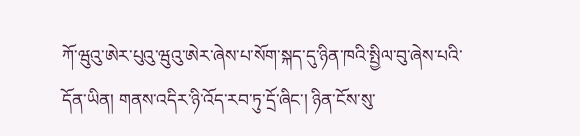ཀོ་ཝུའུ་ཨེར་པུའུ་ཝུའུ་ཨེར་ཞེས་པ་སོག་སྐད་དུ་ཉིན་ཁའི་སྤྱིལ་བུ་ཞེས་པའི་དོན་ཡིན། གནས་འདིར་ཉི་འོད་རབ་ཏུ་དྲོ་ཞིང་། ཉིན་ངོས་སུ་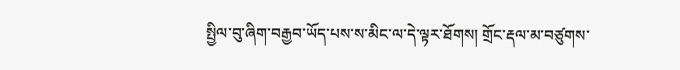སྤྱིལ་བུ་ཞིག་བརྒྱབ་ཡོད་པས་ས་མིང་ལ་དེ་ལྟར་ཐོགས། གྲོང་རྡལ་མ་བཙུགས་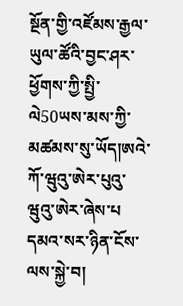སྔོན་གྱི་འཛོམས་རྒྱལ་ཡུལ་ཚོའི་བྱང་ཤར་ཕྱོགས་ཀྱི་སྤྱི་ལེ50ཡས་མས་ཀྱི་མཚམས་སུ་ཡོད།ཨའེ་ཀོ་ཝུའུ་ཨེར་པུའུ་ཝུའུ་ཨེར་ཞེས་པ
དམའ་སར་ཉིན་ངོས་ལས་སྐྱེ་བ།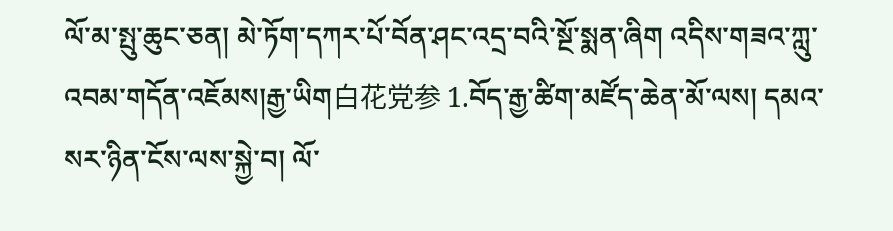ལོ་མ་སྤུ་ཆུང་ཅན། མེ་ཏོག་དཀར་པོ་བོན་ཤང་འདྲ་བའི་སྔོ་སྨན་ཞིག འདིས་གཟའ་ཀླུ་འབམ་གདོན་འཇོམས།རྒྱ་ཡིག白花党参 1.བོད་རྒྱ་ཚིག་མཛོད་ཆེན་མོ་ལས། དམའ་སར་ཉིན་ངོས་ལས་སྐྱེ་བ། ལོ་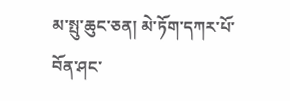མ་སྤུ་ཆུང་ཅན། མེ་ཏོག་དཀར་པོ་བོན་ཤང་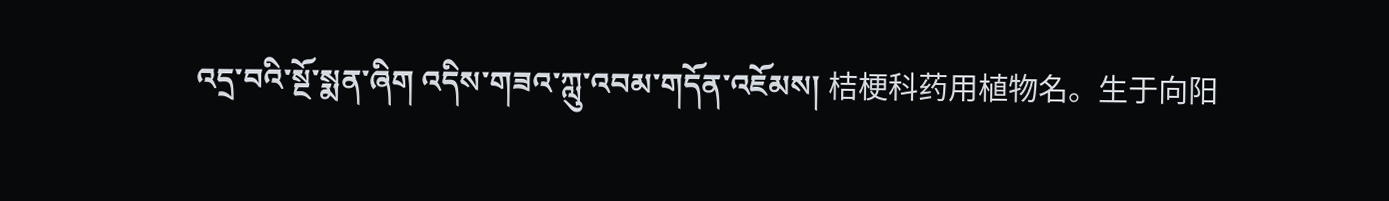འདྲ་བའི་སྔོ་སྨན་ཞིག འདིས་གཟའ་ཀླུ་འབམ་གདོན་འཇོམས། 桔梗科药用植物名。生于向阳